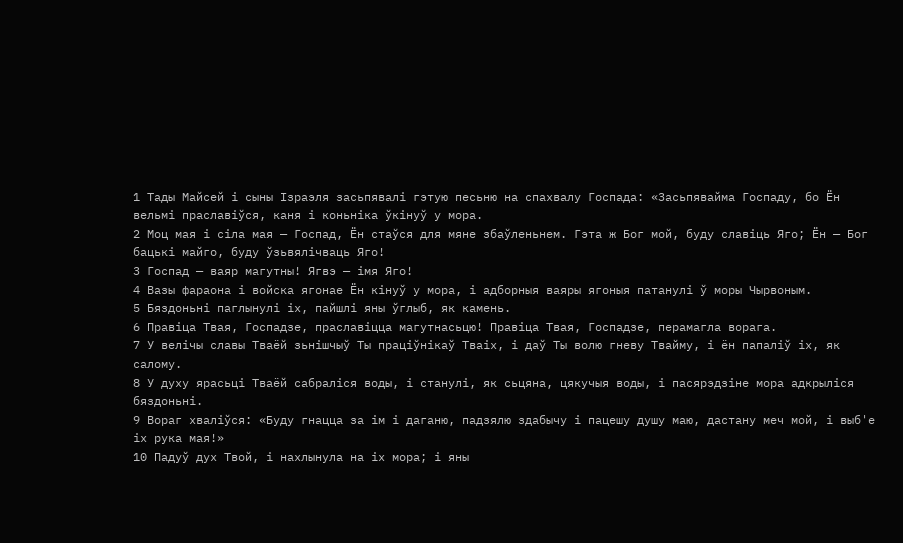1 Тады Майсей і сыны Ізраэля засьпявалі гэтую песьню на спахвалу Госпада: «Засьпявайма Госпаду, бо Ён вельмі праславіўся, каня і коньніка ўкінуў у мора.
2 Моц мая і сіла мая — Госпад, Ён стаўся для мяне збаўленьнем. Гэта ж Бог мой, буду славіць Яго; Ён — Бог бацькі майго, буду ўзьвялічваць Яго!
3 Госпад — ваяр магутны! Ягвэ — імя Яго!
4 Вазы фараона і войска ягонае Ён кінуў у мора, і адборныя ваяры ягоныя патанулі ў моры Чырвоным.
5 Бяздоньні паглынулі іх, пайшлі яны ўглыб, як камень.
6 Правіца Твая, Госпадзе, праславіцца магутнасьцю! Правіца Твая, Госпадзе, перамагла ворага.
7 У велічы славы Тваёй зьнішчыў Ты праціўнікаў Тваіх, і даў Ты волю гневу Твайму, і ён папаліў іх, як салому.
8 У духу ярасьці Тваёй сабраліся воды, і станулі, як сьцяна, цякучыя воды, і пасярэдзіне мора адкрыліся бяздоньні.
9 Вораг хваліўся: «Буду гнацца за ім і даганю, падзялю здабычу і пацешу душу маю, дастану меч мой, і выб'е іх рука мая!»
10 Падуў дух Твой, і нахлынула на іх мора; і яны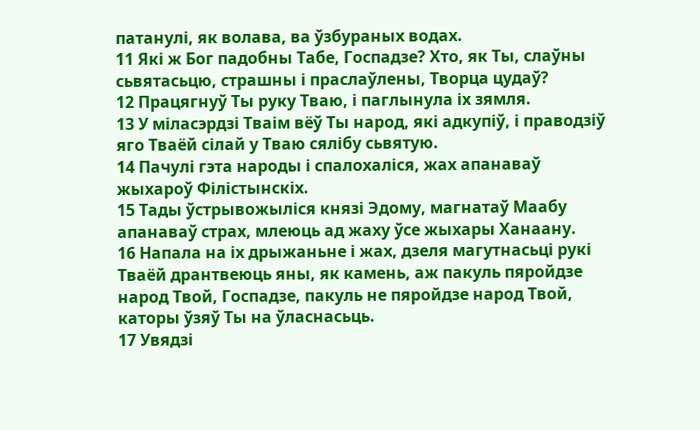патанулі, як волава, ва ўзбураных водах.
11 Які ж Бог падобны Табе, Госпадзе? Хто, як Ты, слаўны сьвятасьцю, страшны і праслаўлены, Творца цудаў?
12 Працягнуў Ты руку Тваю, і паглынула іх зямля.
13 У міласэрдзі Тваім вёў Ты народ, які адкупіў, і праводзіў яго Тваёй сілай у Тваю сялібу сьвятую.
14 Пачулі гэта народы і спалохаліся, жах апанаваў жыхароў Філістынскіх.
15 Тады ўстрывожыліся князі Эдому, магнатаў Маабу апанаваў страх, млеюць ад жаху ўсе жыхары Ханаану.
16 Напала на іх дрыжаньне і жах, дзеля магутнасьці рукі Тваёй дрантвеюць яны, як камень, аж пакуль пяройдзе народ Твой, Госпадзе, пакуль не пяройдзе народ Твой, каторы ўзяў Ты на ўласнасьць.
17 Увядзі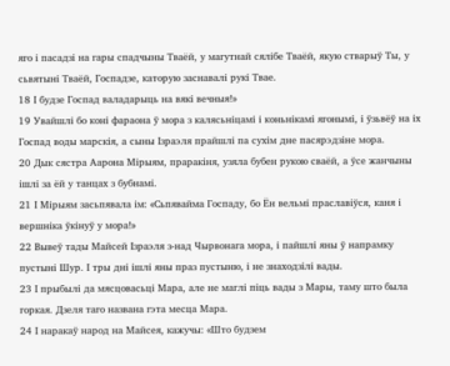яго і пасадзі на гары спадчыны Тваёй, у магутнай сялібе Тваёй, якую стварыў Ты, у сьвятыні Тваёй, Госпадзе, каторую заснавалі рукі Твае.
18 І будзе Госпад валадарыць на вякі вечныя!»
19 Увайшлі бо коні фараона ў мора з калясьніцамі і коньнікамі ягонымі, і ўзьвёў на іх Госпад воды марскія, а сыны Ізраэля прайшлі па сухім дне пасярэдзіне мора.
20 Дык сястра Аарона Мірыям, праракіня, узяла бубен рукою сваёй, а ўсе жанчыны ішлі за ёй у танцах з бубнамі.
21 І Мірыям засьпявала ім: «Сьпявайма Госпаду, бо Ён вельмі праславіўся, каня і вершніка ўкінуў у мора!»
22 Вывеў тады Майсей Ізраэля з-над Чырвонага мора, і пайшлі яны ў напрамку пустыні Шур. І тры дні ішлі яны праз пустыню, і не знаходзілі вады.
23 І прыбылі да мясцовасьці Мара, але не маглі піць вады з Мары, таму што была горкая. Дзеля таго названа гэта месца Мара.
24 І наракаў народ на Майсея, кажучы: «Што будзем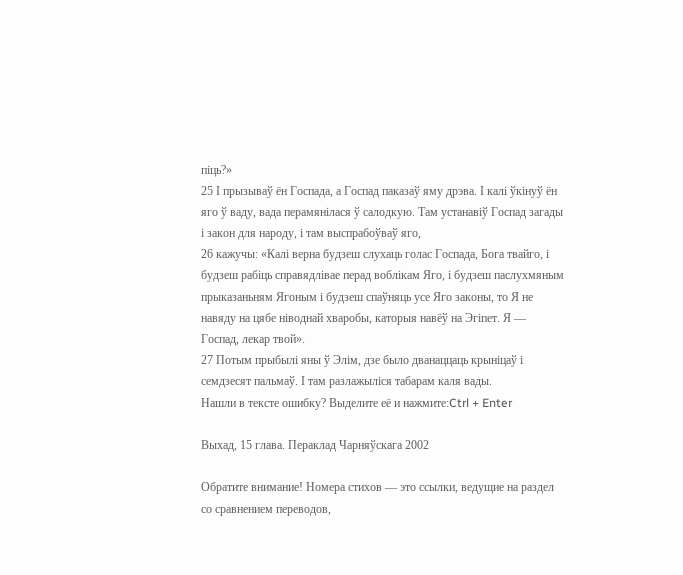піць?»
25 І прызываў ён Госпада, а Госпад паказаў яму дрэва. І калі ўкінуў ён яго ў ваду, вада перамянілася ў салодкую. Там устанавіў Госпад загады і закон для народу, і там выспрабоўваў яго,
26 кажучы: «Калі верна будзеш слухаць голас Госпада, Бога твайго, і будзеш рабіць справядлівае перад воблікам Яго, і будзеш паслухмяным прыказаньням Ягоным і будзеш спаўняць усе Яго законы, то Я не навяду на цябе ніводнай хваробы, каторыя навёў на Эгіпет. Я — Госпад, лекар твой».
27 Потым прыбылі яны ў Элім, дзе было дванаццаць крыніцаў і семдзесят пальмаў. І там разлажыліся табарам каля вады.
Нашли в тексте ошибку? Выделите её и нажмите:Ctrl + Enter

Выхад, 15 глава. Пераклад Чарняўскага 2002

Обратите внимание! Номера стихов — это ссылки, ведущие на раздел со сравнением переводов,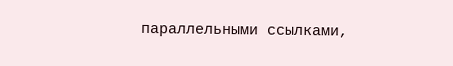параллельными ссылками,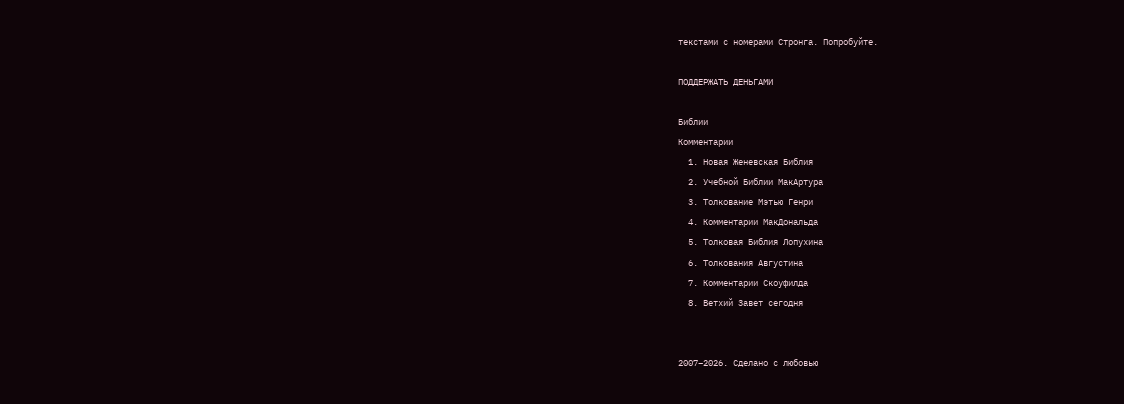текстами с номерами Стронга. Попробуйте.

ПОДДЕРЖАТЬ ДЕНЬГАМИ

Библии
Комментарии
  1. Новая Женевская Библия
  2. Учебной Библии МакАртура
  3. Толкование Мэтью Генри
  4. Комментарии МакДональда
  5. Толковая Библия Лопухина
  6. Толкования Августина
  7. Комментарии Скоуфилда
  8. Ветхий Завет сегодня


2007–2026. Сделано с любовью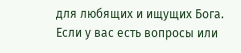для любящих и ищущих Бога. Если у вас есть вопросы или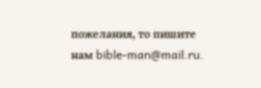пожелания, то пишите нам bible-man@mail.ru.